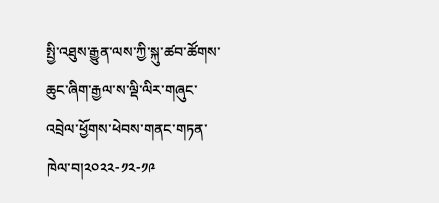སྤྱི་འཐུས་རྒྱུན་ལས་ཀྱི་སྐུ་ཚབ་ཚོགས་ཆུང་ཞིག་རྒྱལ་ས་ལྡི་ལིར་གཞུང་འབྲེལ་ཕྱོགས་ཕེབས་གནང་གཏན་ཁེལ་བ།༢༠༢༢-༡༢-༡༩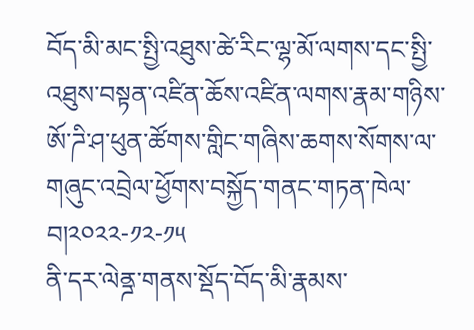བོད་མི་མང་སྤྱི་འཐུས་ཚེ་རིང་ལྷ་མོ་ལགས་དང་སྤྱི་འཐུས་བསྟན་འཛིན་ཆོས་འཛིན་ལགས་རྣམ་གཉིས་ཨོ་ཌི་ཤ་ཕུན་ཚོགས་གླིང་གཞིས་ཆགས་སོགས་ལ་གཞུང་འབྲེལ་ཕྱོགས་བསྐྱོད་གནང་གཏན་ཁེལ་བ།༢༠༢༢-༡༢-༡༥
ནི་དར་ལེནྜ་གནས་སྡོད་བོད་མི་རྣམས་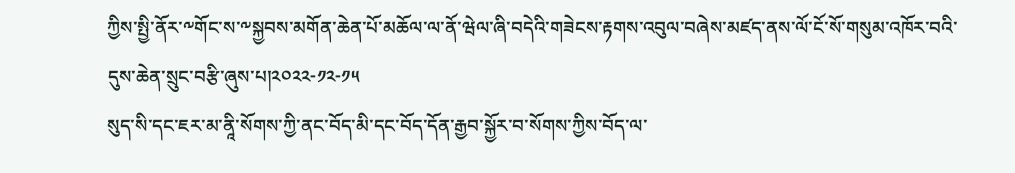ཀྱིས་སྤྱི་ནོར་༸གོང་ས་༸སྐྱབས་མགོན་ཆེན་པོ་མཆོལ་ལ་ནོ་ཝེལ་ཞི་བདེའི་གཟེངས་རྟགས་འབུལ་བཞེས་མཛད་ནས་ལོ་ངོ་སོ་གསུམ་འཁོར་བའི་དུས་ཆེན་སྲུང་བརྩི་ཞུས་པ།༢༠༢༢-༡༢-༡༥
སུད་སི་དང་ཇར་མ་ནཱི་སོགས་ཀྱི་ནང་བོད་མི་དང་བོད་དོན་རྒྱབ་སྐྱོར་བ་སོགས་ཀྱིས་བོད་ལ་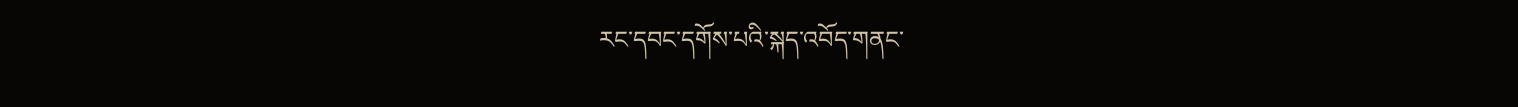རང་དབང་དགོས་པའི་སྐད་འབོད་གནང་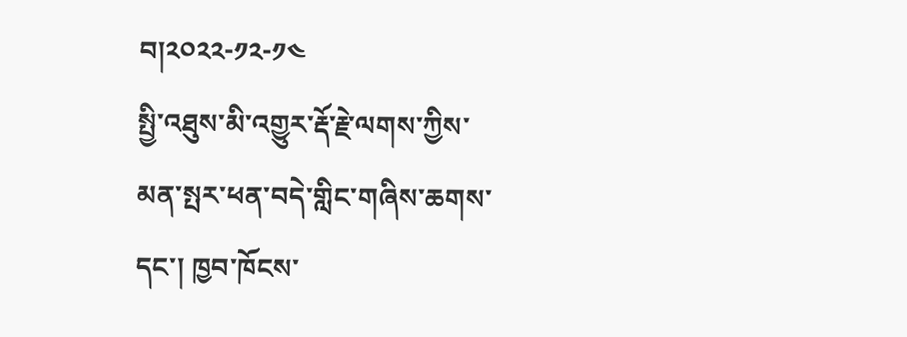བ།༢༠༢༢-༡༢-༡༤
སྤྱི་འཐུས་མི་འགྱུར་རྡོ་རྗེ་ལགས་ཀྱིས་མན་སྤར་ཕན་བདེ་གླིང་གཞིས་ཆགས་དང་། ཁྱབ་ཁོངས་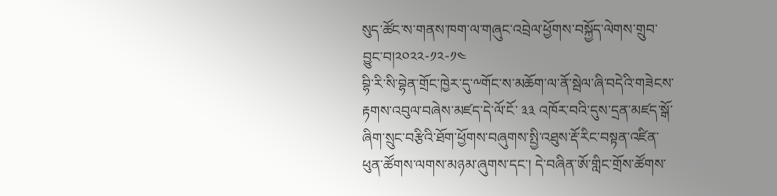སུད་ཚོང་ས་གནས་ཁག་ལ་གཞུང་འབྲེལ་ཕྱོགས་བསྐྱོད་ལེགས་གྲུབ་བྱུང་བ།༢༠༢༢-༡༢-༡༤
བྷི་རི་སི་བྷེན་གྲོང་ཁྱེར་དུ་༸གོང་ས་མཆོག་ལ་ནོ་སྦེལ་ཞི་བདེའི་གཟེངས་རྟགས་འབུལ་བཞེས་མཛད་དེ་ལོ་ངོ་ ༣༣ འཁོར་བའི་དུས་དྲན་མཛད་སྒོ་ཞིག་སྲུང་བརྩིའི་ཐོག་ཕྱོགས་བཞུགས་སྤྱི་འཐུས་རྡོ་རིང་བསྟན་འཛིན་ཕུན་ཚོགས་ལགས་མཉམ་ཞུགས་དང་། དེ་བཞིན་ཨོ་གླིང་གྲོས་ཚོགས་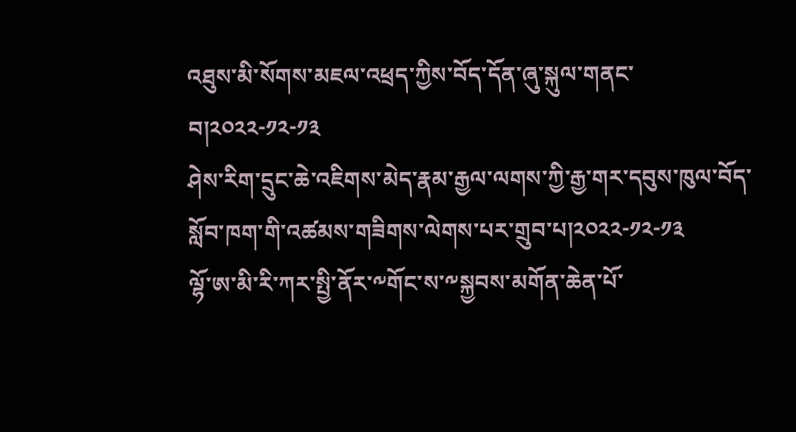འཐུས་མི་སོགས་མཇལ་འཕྲད་ཀྱིས་བོད་དོན་ཞུ་སྐུལ་གནང་བ།༢༠༢༢-༡༢-༡༣
ཤེས་རིག་དྲུང་ཆེ་འཇིགས་མེད་རྣམ་རྒྱལ་ལགས་ཀྱི་རྒྱ་གར་དབུས་ཁུལ་བོད་སློབ་ཁག་གི་འཚམས་གཟིགས་ལེགས་པར་གྲུབ་པ།༢༠༢༢-༡༢-༡༣
ལྷོ་ཨ་མི་རི་ཀར་སྤྱི་ནོར་༸གོང་ས་༸སྐྱབས་མགོན་ཆེན་པོ་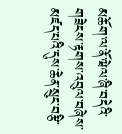མཆོག་ལ་ནོ་ཝེལ་ཞི་བདེའི་གཟེངས་རྟགས་འབུལ་བཞེས་མཛད་པའི་དུས་ཆེན་སྲུང་བརྩི་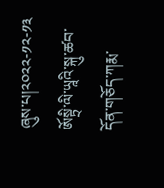ཞུས་པ།༢༠༢༢-༡༢-༡༣
ཨོསྟྲི་ལི་ཡཱའི་སྐུ་ཚབ་དོན་གཅོད་ཀརྨ་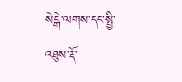སེངྒེ་ལགས་དང་སྤྱི་འཐུས་རྡོ་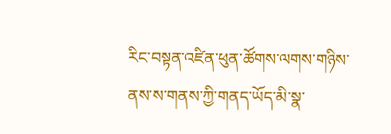རིང་བསྟན་འཛིན་ཕུན་ཚོགས་ལགས་གཉིས་ནས་ས་གནས་ཀྱི་གནད་ཡོད་མི་སྣ་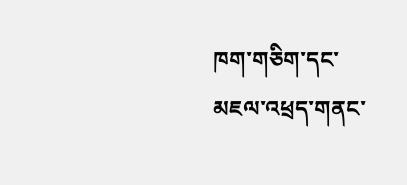ཁག་གཅིག་དང་མཇལ་འཕྲད་གནང་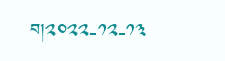བ།༢༠༢༢-༡༢-༡༣